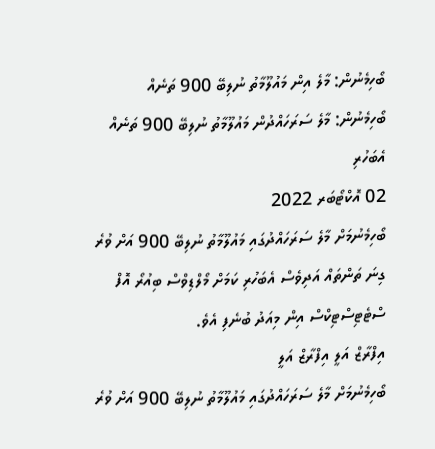ބޯހިމެނުން: މާލެ އިން މައުލޫމާތު ނުލިބޭ 900 ތަނެއް
ބޯހިމެނުން: މާލެ ސަރަހައްދުން މައުލޫމާތު ނުލިބޭ 900 ތަނެއް އެބަހުރި
02 އޮކްޓޯބަރ 2022
ބޯހިމެނުމަށް މާލެ ސަރަހައްދުގައި މައުލޫމާތު ނުލިބޭ 900 އަށް ވުރެ ގިނަ ތަންތައް އަދިވެސް އެބަހުރި ކަމަށް މޯލްޑިވްސް ބިއުރޯ އޮފް ސްޓެޓިސްޓިކްސް އިން މިއަދު ބުނެފި އެވެ.
އިފްރާޒް އަލީ އިފްރާޒް އަލީ
ބޯހިމެނުމަށް މާލެ ސަރަހައްދުގައި މައުލޫމާތު ނުލިބޭ 900 އަށް ވުރެ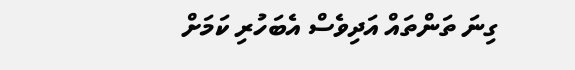ގިނަ ތަންތައް އަދިވެސް އެބަހުރި ކަމަށް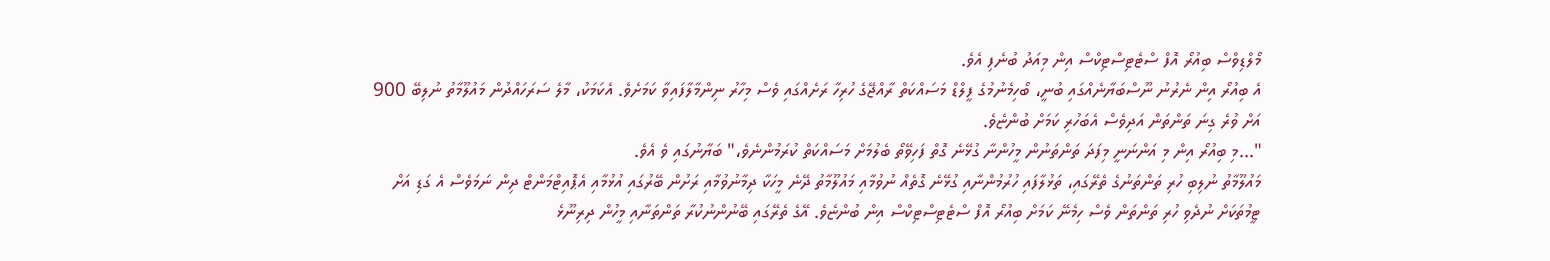މޯލްޑިވްސް ބިއުރޯ އޮފް ސްޓެޓިސްޓިކްސް އިން މިއަދު ބުނެފި އެވެ.
އެ ބިއުރޯ އިން ނެރުނު ނޫސްބަޔާނެއްގައި ބުނީ، ބޯހިމެނުމުގެ ފީލްޑް މަސައްކަތް ރާއްޖޭގެ ހުރިހާ ރަށެއްގައި ވެސް މިހާރު ނިންމާލާފައިވާ ކަމަށެވެ. އެކަމަކު، މާލެ ސަރަހައްދުން މައުލޫމާތު ނުލިބޭ 900 އަށް ވުރެ ގިނަ ތަންތަން އަދިވެސް އެބަހުރި ކަމަށް ބުންޏެވެ.
"...މި ބިއުރޯ އިން މި އަންނަނީ މިފަދަ ތަންތަނުން މީހުންނާ ގުޅޭނެ ގޮތް ފަހިވޭތޯ ބެލުމަށް މަސައްކަތް ކުރަމުންނެވެ،" ބަޔާނުގައި ވެ އެވެ.
މައުލޫމާތު ނުލިބި ހުރި ތަންތަނުގެ ތެރޭގައި، ތަޅުލާފައި ހުރުމުންނާއި ގުޅޭނެ ގޮތެއް ނުވުމާއި މައުލޫމާތު ދޭނެ މީހަކާ ދިމާނުވުމާއި ރަށުން ބޭރުގައި އުޅުމާއި އެޕޮއިޓްމަންޓް ދިން ނަމަވެސް އެ ގަޑި އަށް ޓީމުތަކަށް ނުދެވި ހުރި ތަންތަން ވެސް ހިމެނޭ ކަމަށް ބިއުރޯ އޮފް ސްޓެޓިސްޓިކްސް އިން ބުންޏެވެ. އޭގެ ތެރޭގައި ބޭނުންނުކުރާ ތަންތަނާއި މީހުން ދިރިނޫޅެ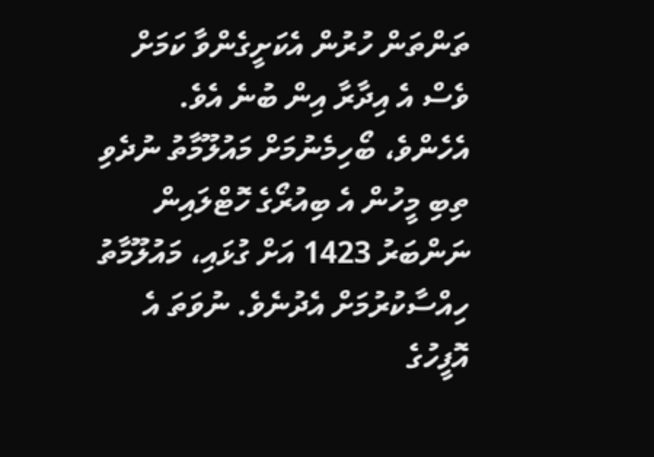ތަންތަން ހުރުން އެކަށީގެންވާ ކަމަށް ވެސް އެ އިދާރާ އިން ބުނެ އެވެ.
އެހެންވެ، ބޯހިމެނުމަށް މައުލޫމާތު ނުދެވި ތިބި މީހުން އެ ބިއުރޯގެ ހޮޓްލައިން ނަންބަރު 1423 އަށް ގުޅައި، މައުލޫމާތު ހިއްސާކުރުމަށް އެދުނެވެ. ނުވަތަ އެ އޮފީހުގެ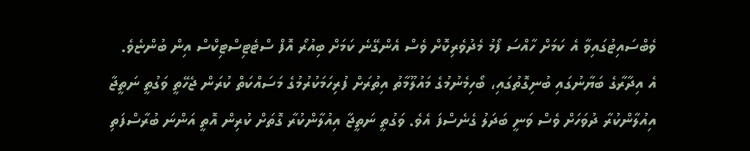ވެބްސައިޓުގައިވާ އެ ކަމަށް ހާއްސަ ފޯމު މެދުވެރިކޮށް ވެސް އެންގޭނެ ކަމަށް ބިއުރޯ އޮފް ސްޓެޓިސްޓިކްސް އިން ބުންޏެވެ.
އެ އިދާރާގެ ބަޔާނުގައި ބުނިގޮތުގައި، ބޯހިމެނުމުގެ މައުލޫމާތު އިތުރަށް ފުރިހަމަކުރުމުގެ މަސައްކަތް ކުރަން ޖެހޭތީ ވަގުތީ ނަތީޖާ އިއުލާންކުރާ ދުވަހަށް ވެސް ވަނީ ބަދަލު ގެނެސްފަ އެވެ. ވަގުތީ ނަތީޖާ އިއުލާންކުރާ ގޮތަށް ކުރިން އޮތީ އަންނަ ބުރާސްފަތި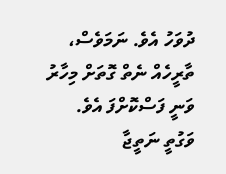ދުވަހު އެވެ. ނަމަވެސް، ތާރީހެއް ނެތް ގޮތަށް މިހާރު ވަނީ ފަސްކޮށްފަ އެވެ.
ވަގުތީ ނަތީޖާ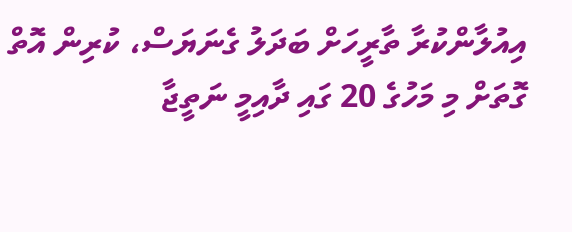އިއުލާންކުރާ ތާރީހަށް ބަދަލު ގެނަޔަސް، ކުރިން އޮތް ގޮތަށް މި މަހުގެ 20 ގައި ދާއިމީ ނަތީޖާ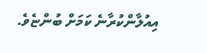އިއުލާންކުރާނެ ކަމަށް ބުންޏެވެ.